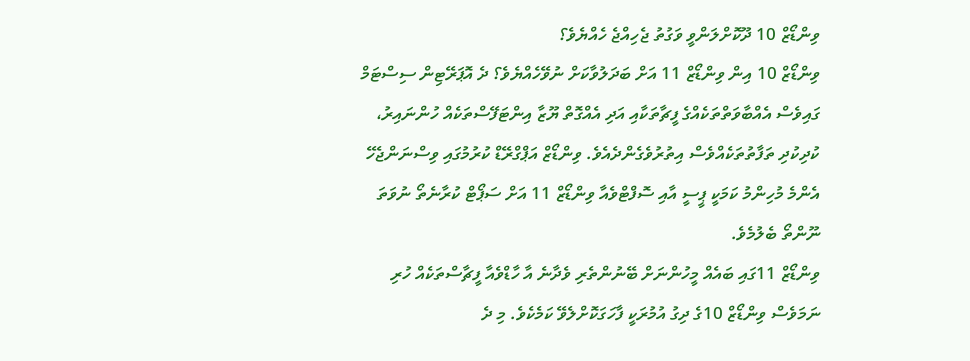ވިންޑޯޒް 10 ދޫކޮށްލަންވީ ވަގުތު ޖެހިއްޖެ ހެއްޔެވެ؟
ވިންޑޯޒް 10 އިން ވިންޑޯޒް 11 އަށް ބަދަލުވާކަށް ނުވޭހެއްޔެވެ؟ ދެ އޮޕަރޭޓިން ސިސްޓަމް ގައިވެސް އެއްބާވަތްތަކެއްގެ ފީޗާތަކާއި އަދި އެއްގޮތް ޔޫޒާ އިންޓަފޭސްތަކެއް ހުންނައިރު، ކުދިކުދި ތަފާތުތަކެއްވެސް އިތުރުވެގެންދެއެވެ. ވިންޑޯޒް އަޕްގްރޭޑް ކުރުމުގައި ވިސްނަންޖެހޭ އެންމެ މުހިންމު ކަމަކީ ޕީސީ އާއި ސޮފްޓްވެއާ ވިންޑޯޒް 11 އަށް ސަޕޯޓް ކުރާނެތޯ ނުވަތަ ނޫންތޯ ބެލުމެވެ.
ވިންޑޯޒް 11ގައި ބައެއް މީހުންނަށް ބޭނުންތެރި ވެދާނެ އާ ހާޑްވެއާ ފީޗާސްތަކެއް ހުރި ނަމަވެސް ވިންޑޯޒް 10ގެ ދިގު އުމުރަކީ ފާހަގަކޮށްލެވޭ ކަމެކެވެ. މި ދެ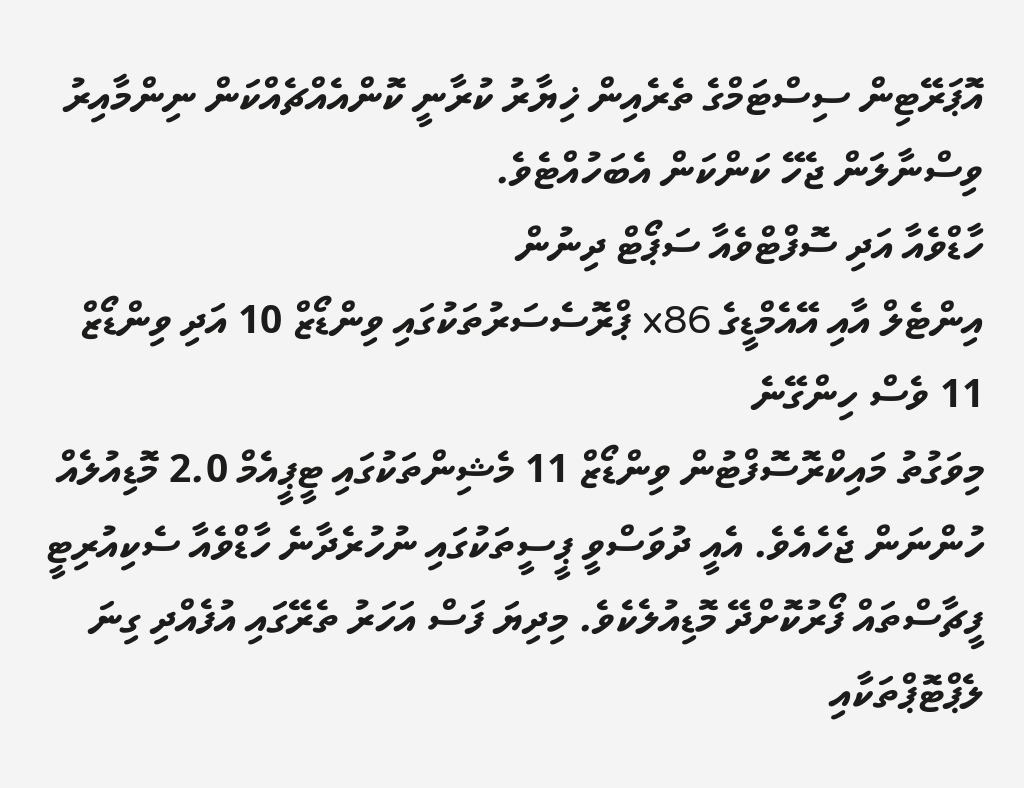އޮޕަރޭޓިން ސިސްޓަމްގެ ތެރެއިން ޚިޔާރު ކުރާނީ ކޮންއެއްޗެއްކަން ނިންމާއިރު ވިސްނާލަން ޖެހޭ ކަންކަން އެބަހުއްޓެވެ.
ހާޑްވެއާ އަދި ސޮފްޓްވެއާ ސަޕޯޓް ދިނުން
އިންޓެލް އާއި އޭއެމްޑީގެ x86 ޕްރޮސެސަރުތަކުގައި ވިންޑޯޒް 10 އަދި ވިންޑޯޒް 11 ވެސް ހިންގޭނެ
މިވަގުތު މައިކްރޮސޮފްޓުން ވިންޑޯޒް 11 މެޝިންތަކުގައި ޓީޕީއެމް 2.0 މޮޑިއުލެއް ހުންނަން ޖެހެއެވެ. އެއީ ދުވަސްވީ ޕީސީތަކުގައި ނުހުރެދާނެ ހާޑްވެއާ ސެކިއުރިޓީ ފީޗާސްތައް ފޯރުކޮށްދޭ މޮޑިއުލެކެވެ. މިދިޔަ ފަސް އަހަރު ތެރޭގައި އުފެއްދި ގިނަ ލެޕްޓޮޕްތަކާއި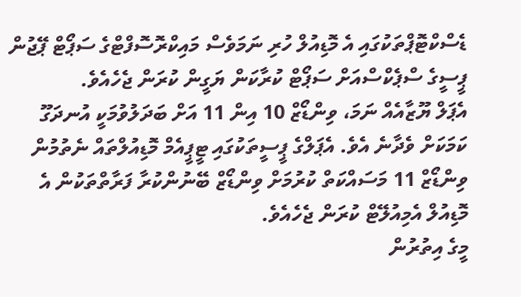ޑެސްކްޓޮޕްތަކުގައި އެ މޮޑިއުލް ހުރި ނަމަވެސް މައިކްރޮސޮފްޓްގެ ސަޕޯޓް ޕޭޖުން ޕީސީގެ ސްޕެކްސްއަށް ސަޕޯޓް ކުރާކަން ޔަގީން ކުރަން ޖެހެއެވެ.
އެޕަލް ޔޫޒާއެއް ނަމަ، ވިންޑޯޒް 10 އިން 11 އަށް ބަދަލުވުމަކީ އުނދަގޫ ކަމަކަށް ވެދާނެ އެވެ. އެޕަލްގެ ޕީސީތަކުގައި ޓީޕީއެމް މޮޑިއުލްތައް ނެތުމުން ވިންޑޯޒް 11 މަސައްކަތް ކުރުމަށް ވިންޑޯޒް ބޭނުންކުރާ ފަރާތްތަކުން އެ މޮޑިއުލް އެމިއުލޭޓް ކުރަން ޖެހެއެވެ.
މީގެ އިތުރުން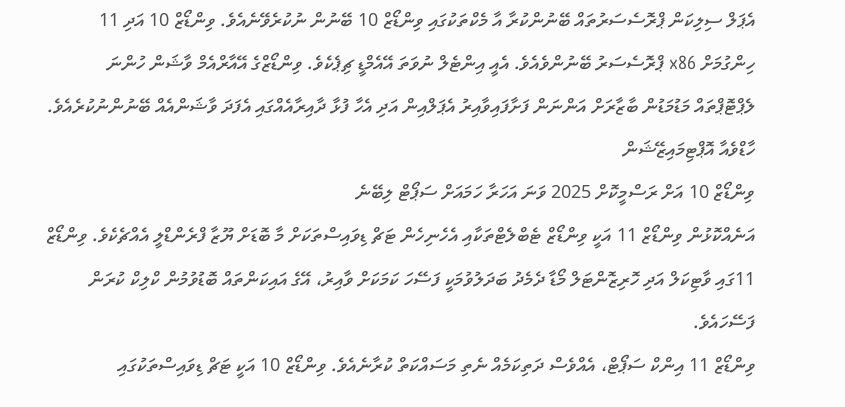އެޕަލް ސިލިކަން ޕްރޮސެސަރުތައް ބޭނުންކުރާ އާ މެކްތަކުގައި ވިންޑޯޒް 10 ބޭނުން ނުކުރެވޭނެއެވެ. ވިންޑޯޒް 10 އަދި 11 ހިންގުމަށް x86 ޕްރޮސެސަރު ބޭނުންވެއެވެ. އެއީ އިންޓެލް ނުވަތަ އޭއެމްޑީ ޗިޕެކެވެ. ވިންޑޯޒްގެ އޭއާރްއެމް ވާޝަން ހުންނަ ލެޕްޓޮޕްތައް މަޑުމަޑުން ބާޒާރަށް އަންނަން ފަށާފައިވާއިރު އެޕަލްއިން އަދި އެހާ ފުޅާ ދާއިރާއެއްގައި އެފަދަ ވާޝަންއެއް ބޭނުންނުކުރެއެވެ.
ހާޑްވެއާ އޮޕްޓިމައިޒޭޝަން
ވިންޑޯޒް 10 އަށް ރަސްމީކޮށް 2025 ވަނަ އަހަރާ ހަމައަށް ސަޕޯޓް ލިބޭނެ
އަނެއްކޮޅުން ވިންޑޯޒް 11 އަކީ ވިންޑޯޒް ޓެބްލެޓްތަކާއި އެހެނިހެން ޓަޗް ޑިވައިސްތަކަށް މާ ބޮޑަށް ޔޫޒާ ފްރެންޑްލީ އެއްޗެކެވެ. ވިންޑޯޒް 11ގައި ވާޓިކަލް އަދި ހޮރިޒޮންޓަލް މޯޑާ ދެމެދު ބަދަލުވުމަކީ ފަސޭހަ ކަމަކަށް ވާއިރު، އޭގެ އައިކަންތައް ބޮޑުވުމުން ކްލިކް ކުރަން ފަސޭހައެވެ.
ވިންޑޯޒް 11 އިންކް ސަޕޯޓް، އެއްވެސް ދަތިކަމެއް ނެތި މަސައްކަތް ކުރާނެއެވެ. ވިންޑޯޒް 10 އަކީ ޓަޗް ޑިވައިސްތަކުގައި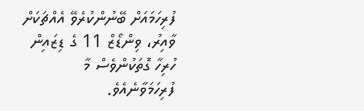ފުރިހަމައަށް ބޭނުންކުރެވޭ އެއްޗަކަށް ވާއިރު، ވިންޑޯޒް 11 ގެ ޑިޒައިން ހުރިހާ ގޮތަކުންވެސް މާ ފުރިހަމަވާނެއެވެ.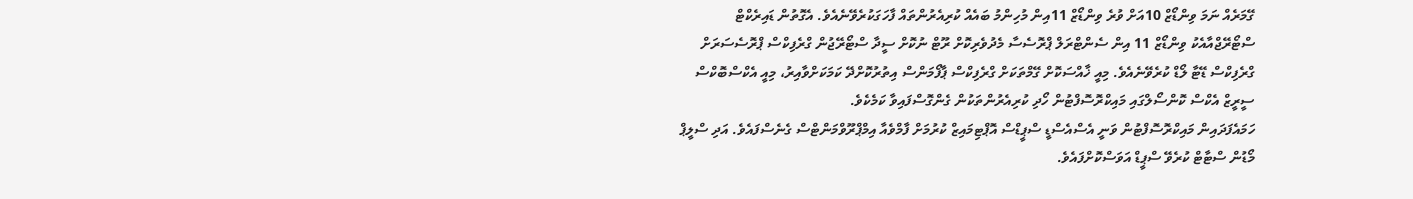ގޭމަރެއް ނަމަ ވިންޑޯޒް 10އަށް ވުރެ ވިންޑޯޒް 11އިން މުހިންމު ބައެއް ކުރިއެރުންތައް ފާހަގަކުރެވޭނެއެވެ. އެގޮތުން ޑައިރެކްޓް ސްޓޯރޭޖްއާއެކު ވިންޑޯޒް 11 އިން ސެންޓްރަލް ޕްރޮސެސާ މެދުވެރިކޮށް ރޫޓް ނުކޮށް ސީދާ ސްޓޯރޭޖުން ގްރެފިކްސް ޕްރޮސެސަރަށް ގްރެފިކްސް ޑޭޓާ ލޯޑް ކުރެވޭނެއެވެ. މިއީ ޚާއްސަކޮށް ގޭމްތަކަށް ގްރެފިކްސް ޕާފޯމަންސް އިތުރުކޮށްދޭ ކަމަކަށްވާއިރު، މިއީ އެކްސްބޮކްސް ސީރީޒް އެކްސް ކޮންސޯލްގައި މައިކްރޮސޮފްޓުން ހޯދި ކުރިއެރުންތަކުން ގެންގޮސްފައިވާ ކަމެކެވެ.
ހަމައެފަދައިން މައިކްރޮސޮފްޓުން ވަނީ އެސްއެސްޑީ ސްޕީޑްސް އޮޕްޓިމައިޒް ކުރުމަށް ފާމްވެއާ އިމްޕްރޫވްމަންޓްސް ގެނެސްފައެވެ. އަދި ސްލީޕް މޯޑުން ސްޓާޓް ކުރެވޭ ސްޕީޑް އަވަސްކޮށްފައެވެ.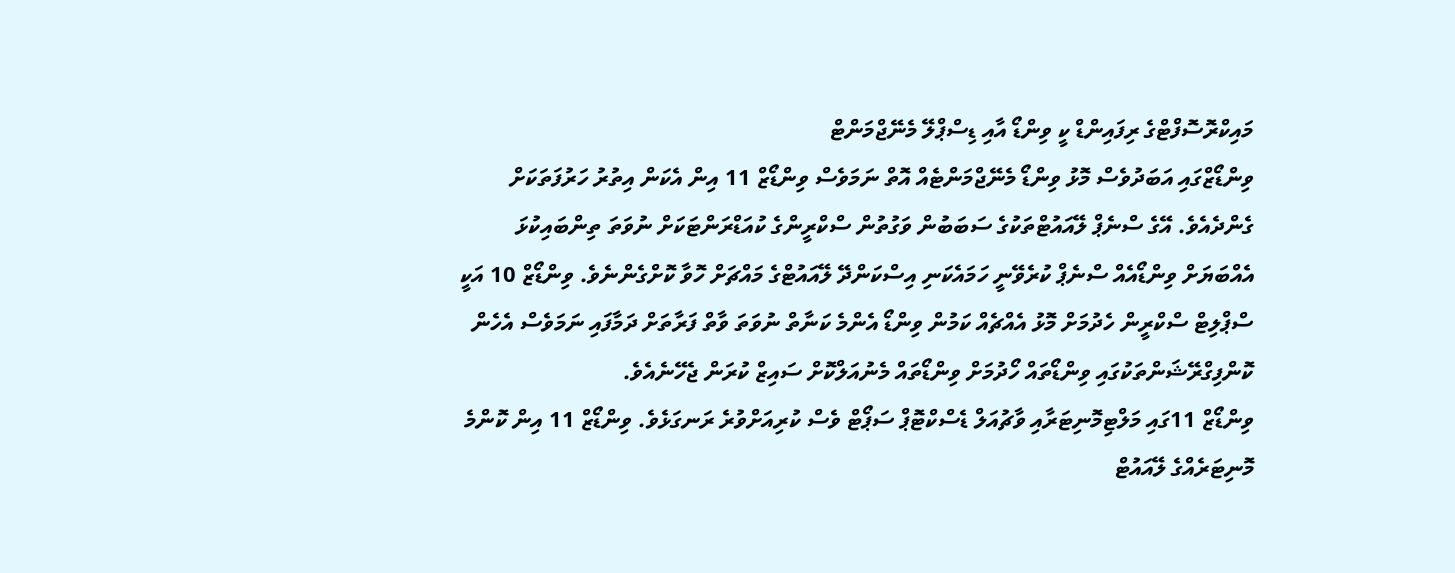މައިކްރޮސޮފްޓްގެ ރިފައިންޑް ކީ ވިންޑޯ އާއި ޑިސްޕްލޭ މެނޭޖްމަންޓް
ވިންޑޯޒްގައި އަބަދުވެސް މޮޅު ވިންޑޯ މެނޭޖްމަންޓެއް އޮތް ނަމަވެސް ވިންޑޯޒް 11 އިން އެކަން އިތުރު ހަރުފަތަކަށް ގެންދެއެވެ. އޭގެ ސްނެޕް ލޭއައުޓްތަކުގެ ސަބަބުން ވަގުތުން ސްކްރީންގެ ކުއަޑްރަންޓަކަށް ނުވަތަ ތިންބައިކުޅަ އެއްބަޔަށް ވިންޑޯއެއް ސްނެޕް ކުރެވޭނީ ހަމައެކަނި އިސްކަންދޭ ލޭއައުޓްގެ މައްޗަށް ހޮވާ ކޮށްގެންނެވެ. ވިންޑޯޒް 10 އަކީ ސްޕްލިޓް ސްކްރީން ހެދުމަށް މޮޅު އެއްޗެއް ކަމުން ވިންޑޯ އެންމެ ކަނާތް ނުވަތަ ވާތް ފަރާތަށް ދަމާފައި ނަމަވެސް އެހެން ކޮންފިގްރޭޝަންތަކުގައި ވިންޑޯތައް ހޯދުމަށް ވިންޑޯތައް މެނުއަލްކޮށް ސައިޒް ކުރަން ޖެހޭނެއެވެ.
ވިންޑޯޒް 11ގައި މަލްޓިމޮނިޓަރާއި ވާޗުއަލް ޑެސްކްޓޮޕް ސަޕޯޓް ވެސް ކުރިއަށްވުރެ ރަނގަޅެވެ. ވިންޑޯޒް 11 އިން ކޮންމެ މޮނިޓަރެއްގެ ލޭއައުޓް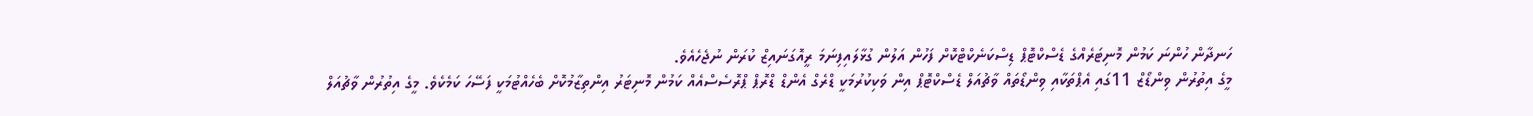ހަނދާން ހުންނަ ކަމުން މޮނިޓަރެއްގެ ޑެސްކްޓޮޕް ޑިސްކަނެކްޓްކޮށް ފަހުން އަލުން ގުޅާލައިފިނަމަ ރީއޮގަނައިޒް ކުރަން ނުޖެހެއެވެ.
މީގެ އިތުރުން ވިންޑޯޒް 11ގައި އެޕްތަކާއި ވިންޑޯތައް ވާޗުއަލް ޑެސްކްޓޮޕް އިން ވަކިކުރުމަކީ ޑްރެގް އެންޑް ޑްރޮޕް ޕްރޮސެސްއެއް ކަމުން މޮނިޓަރު އިންތިޒާމުކޮށް ބެހެއްޓުމަކީ ފަސޭހަ ކަމެކެވެ. މީގެ އިތުރުން ވާޗުއަލް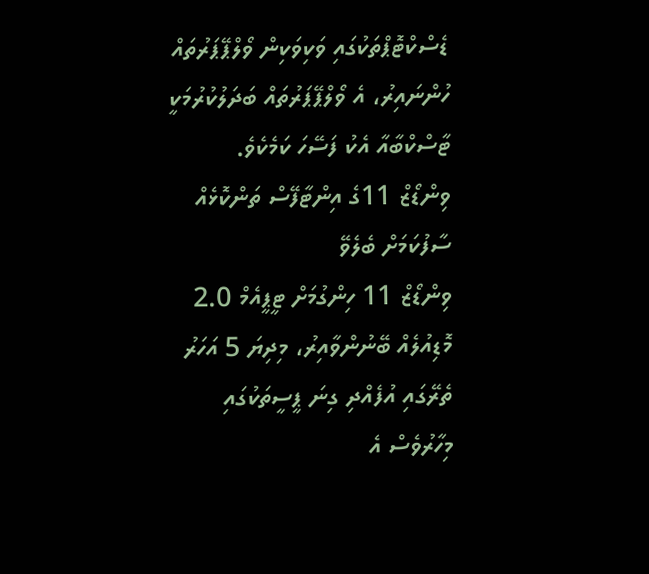ޑެސްކްޓޮޕްތަކުގައި ވަކިވަކިން ވޯލްޕޭޕަރުތައް ހުންނައިރު، އެ ވޯލްޕޭޕަރުތައް ބަދަލުކުރުމަކީ ޓާސްކްބާއާ އެކު ފަސޭހަ ކަމެކެވެ.
ވިންޑޯޒް 11ގެ އިންޓާފޭސް ތަންކޮޅެއް ސާފުކަމަށް ބެލެވޭ
ވިންޑޯޒް 11 ހިންގުމަށް ޓީޕީއެމް 2.0 މޮޑިއުލެއް ބޭނުންވާއިރު، މިދިޔަ 5 އަހަރު ތެރޭގައި އުފެއްދި ގިނަ ޕީސީތަކުގައި މިހާރުވެސް އެ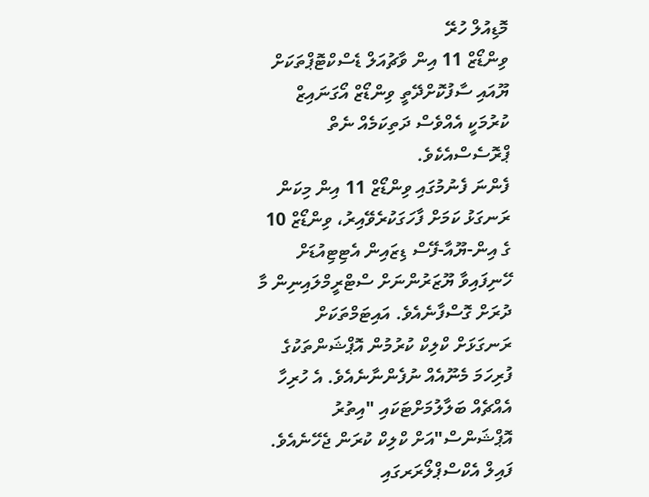މޮޑިއުލް ހުރޭ
ވިންޑޯޒް 11 އިން ވާޗުއަލް ޑެސްކްޓޮޕްތަކަށް ޔޫއައި ސާފުކޮށްދޭތީ ވިންޑޯޒް އޯގަނައިޒް ކުރުމަކީ އެއްވެސް ދަތިކަމެއް ނެތް ޕްރޮސެސްއެކެވެ.
ފެންނަ ފެނުމުގައި ވިންޑޯޒް 11 އިން މިކަން ރަނގަޅު ކަމަށް ފާހަގަކުރެވޭއިރު، ވިންޑޯޒް 10 ގެ އިން-ޔޫއާ-ފޭސް ޑިޒައިން އެޓިޓިއުޑަށް ހޭނިފައިވާ ޔޫޒަރުންނަށް ސްޓްރީމްލައިނިން މާ ދުރަށް ގޮސްފާނެއެވެ. އައިޓަމްތަކަށް ރަނގަޅަށް ކްލިކް ކުރުމުން އޮޕްޝަންތަކުގެ ފުރިހަމަ މެނޫއެއް ނުފެންނާނެއެވެ. އެ ހުރިހާ އެއްޗެއް ބަލާލުމަށްޓަކައި "އިތުރު އޮޕްޝަންސް"އަށް ކްލިކް ކުރަން ޖެހޭނެއެވެ.
ފައިލް އެކްސްޕްލޯރަރގައި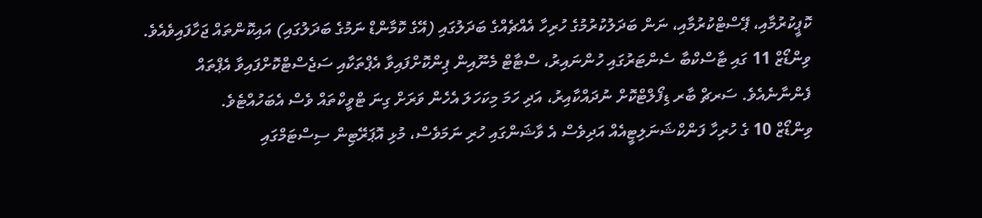ކޮޕީކުރުމާއި، ޕޭސްޓްކުރުމާއި، ނަން ބަދަލުކުރުމުގެ ހުރިހާ އެއްޗެއްގެ ބަދަލުގައި (އޭގެ ކޮމާންޑް ނަމުގެ ބަދަލުގައި) އައިކޮންތައް ޖަހާފައިވެއެވެ.
ވިންޑޯޒް 11 ގައި ޓާސްކްބާ ސެންޓަރުގައި ހުންނައިރު، ސްޓާޓް މެނޫއިން ޕިންކޮށްފައިވާ އެޕްތަކާއި ސަޖެސްޓްކޮށްފައިވާ އެޕްތައް ފެންނާނެއެވެ. ސަރޗް ބާރ ޑިފޯލްޓްކޮށް ނުދައްކާއިރު، އަދި ހަމަ މިކަހަލަ އެހެން ވަރަށް ގިނަ ޓްވީކްތައް ވެސް އެބަހުއްޓެވެ.
ވިންޑޯޒް 10 ގެ ހުރިހާ ފަންކްޝަނަލިޓީއެއް އަދިވެސް އެ ވާޝަންގައި ހުރި ނަމަވެސް، މުޅި އޮޕަރޭޓިން ސިސްޓަމްގައި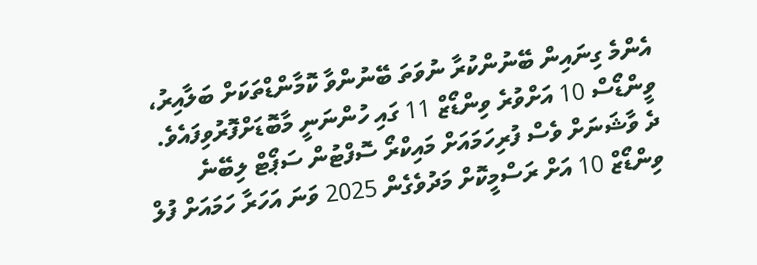އެންމެ ގިނައިން ބޭނުންކުރާ ނުވަތަ ބޭނުންވާ ކޮމާންޑްތަކަށް ބަލާއިރު، ވީންޑޯސް 10 އަށްވުރެ ވިންޑޯޒް 11 ގައި ހުންނަނީ މާބޮޑަށްފޮރުވިފައެވެ.
ދެ ވާޝަނަށް ވެސް ފުރިހަމައަށް މައިކްރޯ ސޮފްޓުން ސަޕޯޓް ލިބޭނެ
ވިންޑޯޒް 10 އަށް ރަސްމީކޮށް މަދުވެގެން 2025 ވަނަ އަހަރާ ހަމައަށް ފުލް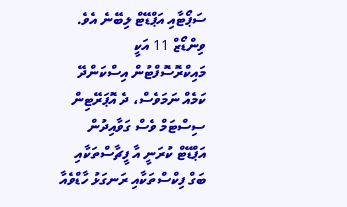ސަޕޯޓާއި އަޕްޑޭޓް ލިބޭނެ އެވެ. ވިންޑޯޒް 11 އަކީ މައިކްރޮސޮފްޓުން އިސްކަންދޭ ކަމެއް ނަމަވެސް، ދެ އޮޕަރޭޓިން ސިސްޓަމް ވެސް ގަވާއިދުން އަޕްޑޭޓް ކުރަނީ އާ ފީޗާސްތަކާއި ބަގް ފިކްސްތަކާއި ރަނގަޅު ހާޑްވެއާ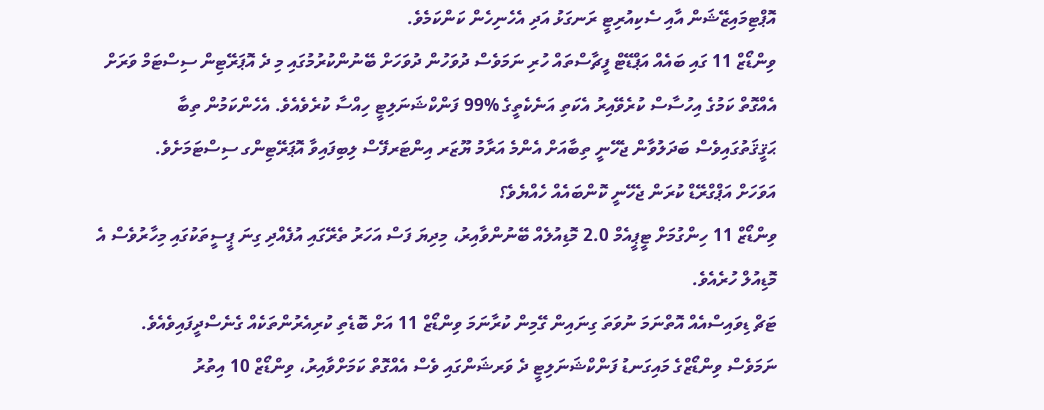އޮޕްޓިމައިޒޭޝަން އާއި ސެކިއުރިޓީ ރަނގަޅު އަދި އެހެނިހެން ކަންކަމެވެ.
ވިންޑޯޒް 11 ގައި ބައެއް އަޕްޑޭޓް ފީޗާސްތައް ހުރި ނަމަވެސް ދުވަހުން ދުވަހަށް ބޭނުންކުރުމުގައި މި ދެ އޮޕަރޭޓިން ސިސްޓަމް ވަރަށް އެއްގޮތް ކަމުގެ އިހުސާސް ކުރެވޭއިރު އެކަތި އަނެކެތީގެ %99 ފަންކްޝަނަލިޓީ ހިއްސާ ކުރެވެއެވެ. އެހެންކަމުން ތިބާ ޙަޤީޤަތުގައިވެސް ބަދަލުވާން ޖެހޭނީ ތިބާއަށް އެންމެ އަރާމު ޔޫޒަރ އިންޓަރފޭސް ލިބިފައިވާ އޮޕަރޭޓިންގ ސިސްޓަމަށެވެ.
އަވަހަށް އަޕްގްރޭޑް ކުރަން ޖެހޭނީ ކޮންބައެއް ހެއްޔެވެ؟
ވިންޑޯޒް 11 ހިންގުމަށް ޓީޕީއެމް 2.0 މޮޑިއުލެއް ބޭނުންވާއިރު، މިދިޔަ ފަސް އަހަރު ތެރޭގައި އުފެއްދި ގިނަ ޕީސީތަކުގައި މިހާރުވެސް އެ މޮޑިއުލް ހުރެއެވެ.
ޓަޗް ޑިވައިސްއެއް އޮތްނަމަ ނުވަތަ ގިނައިން ގޭމިން ކުރާނަމަ ވިންޑޯޒް 11 އަށް ބޮޑެތި ކުރިއެރުންތަކެއް ގެނެސްދީފައިވެއެވެ. ނަމަވެސް ވިންޑޯޒްގެ މައިގަނޑު ފަންކްޝަނަލިޓީ ދެ ވަރޝަންގައި ވެސް އެއްގޮތް ކަމަށްވާއިރު، ވިންޑޯޒް 10 އިތުރު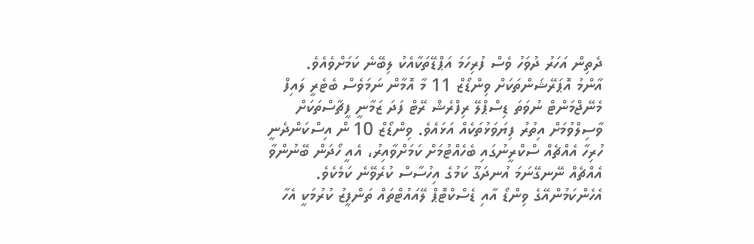ދެތިން އަހަރު ދުވަހު ވެސް ފުރިހަމަ އަޕްޑޭތަކާއެކު ލިބޭނެ ކަމަށްވެއެވެ.
އާންމު އޮޕަރޭޝަންތަކަށް ވިންޑޯޒް 11 މާ އޮމާން ނަމަވެސް ބެޓެރީ ލައިފް މެނޭޖްމަންޓް ނުވަތަ ޑިސްޕްލޭ ރިފްރެޝް ރޭޓް ފަދަ ޒަމާނީ ފީޗާސްތަކަށް ވާސިލްވުމަށް އިތުރު ފިޔަވަޅުތަކެއް އަޅައެވެ. ވިންޑޯޒް 10 ން އިސްކަންދެނީ ހުރިހާ އެއްޗެއް ސްކްރީނުގައި ބެހެއްޓުމަށް ކަމަށްވާއިރު، އެއީ ހޯދަން ބޭނުންވާ އެއްޗެއް ނޭނގޭނަމަ އުނދަގޫ ކަމުގެ އިހުސާސް ކުރެވޭނެ ކަމެކެވެ. އެހެންކަމުންއޭގެ ވިންޑޯ އާއި ޑެސްކްޓޮޕް ލޭއައުޓްތައް ތަންފީޒު ކުރުމަކީ އެހާ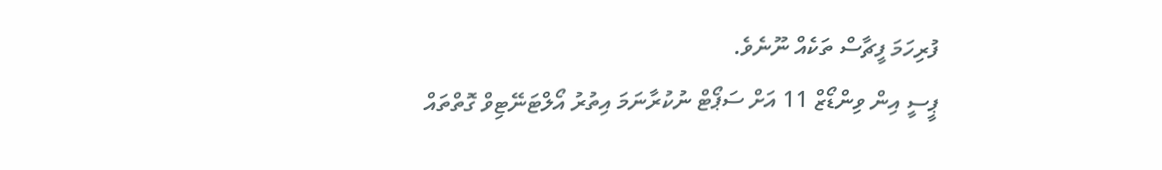ފުރިހަމަ ފީޗާސް ތަކެއް ނޫނެވެ.
ޕީސީ އިން ވިންޑޯޒް 11 އަށް ސަޕޯޓް ނުކުރާނަމަ އިތުރު އޯލްޓަނޭޓިވް ގޮތްތައް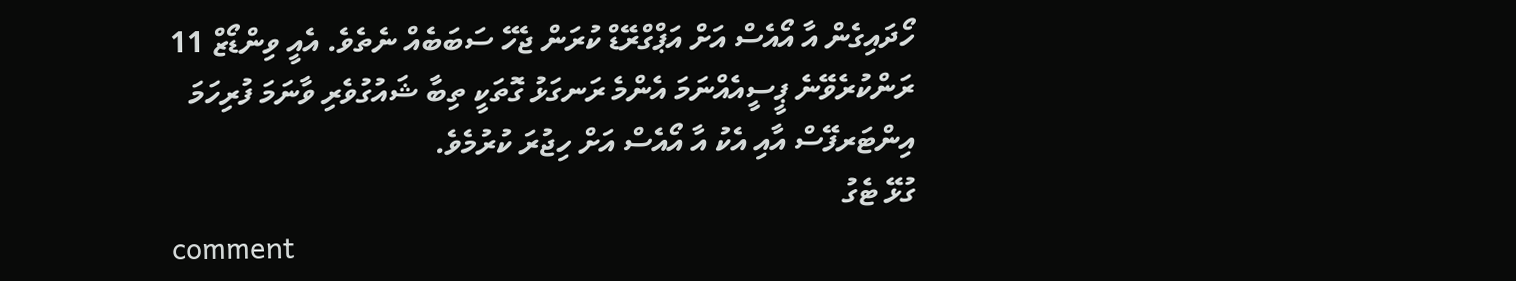ހޯދައިގެން އާ އޯއެސް އަށް އަޕްގްރޭޑް ކުރަން ޖެހޭ ސަބަބެއް ނެތެވެ. އެއީ ވިންޑޯޒް 11 ރަންކުރެވޭނެ ޕީސީއެއްނަމަ އެންމެ ރަނގަޅު ގޮތަކީ ތިބާ ޝައުގުވެރި ވާނަމަ ފުރިހަމަ އިންޓަރފޭސް އާއި އެކު އާ އޯއެސް އަށް ހިޖުރަ ކުރުމެވެ.
ގުޅޭ ޓެގު
comment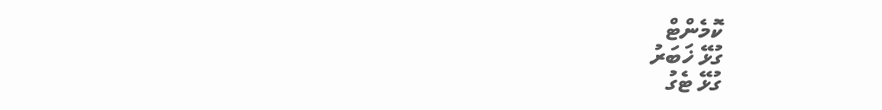ކޮމެންޓް
ގުޅޭ ޚަބަރު
ގުޅޭ ޓެގު